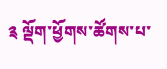༉ ལྡོག་ཕྱོགས་ཚོགས་པ་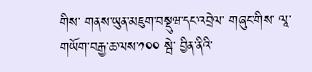གིས་ གནས་ཡུན་མཇུག་བསྡུཝ་དང་འབྲེལ་ གཞུང་གིས་ ལཱ་གཡོག་བརྒྱ་ཆ་ལས་༡༠༠ སྦེ་ བྱིན་ནིའི་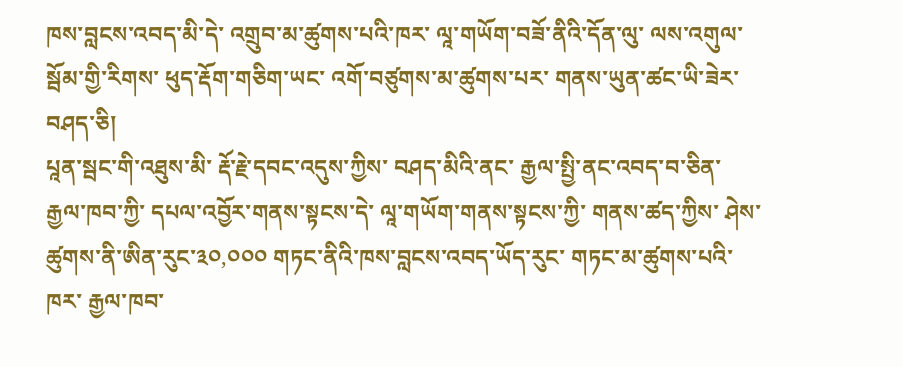ཁས་བླངས་འབད་མི་དེ་ འགྲུབ་མ་ཚུགས་པའི་ཁར་ ལཱ་གཡོག་བཟོ་ནིའི་དོན་ལུ་ ལས་འགུལ་སྦོམ་གྱི་རིགས་ ཕུད་རྡོག་གཅིག་ཡང་ འགོ་བཙུགས་མ་ཚུགས་པར་ གནས་ཡུན་ཚང་ཡི་ཟེར་བཤད་ཅི།
པཱན་སྦང་གི་འཐུས་མི་ རྡོ་རྗེ་དབང་འདུས་ཀྱིས་ བཤད་མིའི་ནང་ རྒྱལ་སྤྱི་ནང་འབད་བ་ཅིན་ རྒྱལ་ཁབ་ཀྱི་ དཔལ་འབྱོར་གནས་སྟངས་དེ་ ལཱ་གཡོག་གནས་སྟངས་ཀྱི་ གནས་ཚད་ཀྱིས་ ཤེས་ཚུགས་ནི་ཨིན་རུང་༣༠,༠༠༠ གཏང་ནིའི་ཁས་བླངས་འབད་ཡོད་རུང་ གཏང་མ་ཚུགས་པའི་ཁར་ རྒྱལ་ཁབ་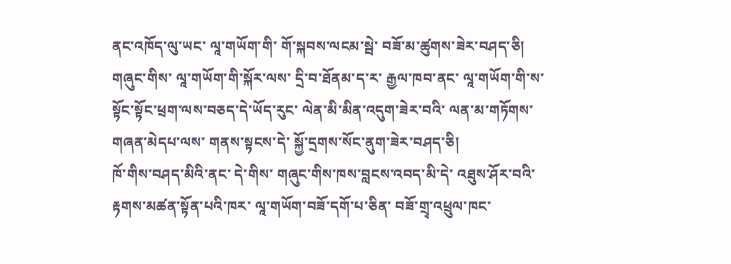ནང་འཁོད་ལུ་ཡང་ ལཱ་གཡོག་གི་ གོ་སྐབས་ལངམ་སྦེ་ བཟོ་མ་ཚུགས་ཟེར་བཤད་ཅི།
གཞུང་གིས་ ལཱ་གཡོག་གི་སྐོར་ལས་ དྲི་བ་ཐོནམ་ད་ར་ རྒྱལ་ཁབ་ནང་ ལཱ་གཡོག་གི་ས་སྟོང་སྟོང་ཕྲག་ལས་བཅད་དེ་ཡོད་རུང་ ལེན་མི་མིན་འདུག་ཟེར་བའི་ ལན་མ་གཏོགས་ གཞན་མེདཔ་ལས་ གནས་སྟངས་དེ་ སྐྱོ་དྲགས་སོང་ནུག་ཟེར་བཤད་ཅི།
ཁོ་གིས་བཤད་མིའི་ནང་ དེ་གིས་ གཞུང་གིས་ཁས་བླངས་འབད་མི་དེ་ འཐུས་ཤོར་བའི་ རྟགས་མཚན་སྟོན་པའི་ཁར་ ལཱ་གཡོག་བཟོ་དགོ་པ་ཅིན་ བཟོ་གྲྭ་འཕྲུལ་ཁང་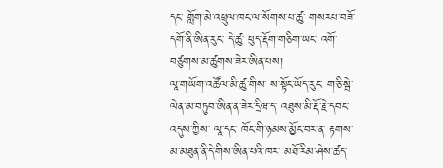དང་ གློག་མེ་འཕྲུལ་ཁང་ལ་སོགས་པ་ཚུ་ གསརཔ་བཟོ་དགོ་ནི་ཨིན་རུང་ དེ་ཚུ་ ཕུད་རྡོག་གཅིག་ཡང་ འགོ་བཙུགས་མ་ཚུགས་ཟེར་ཨིན་པས།
ལཱ་གཡོག་འཚོལ་མི་ཚུ་གིས་ ས་སྟོང་ཡོད་རུང་ ག་ཅི་སྦེ་ ལེན་མ་བཏུབ་ཨིན་ན་ཟེར་དྲིཝ་ད་ འཐུས་མི་རྡོ་རྗེ་དབང་འདུས་ཀྱིས་ ལཱ་དང་ ཁོང་གི་ཉམས་མྱོང་བར་ན་ རྟགས་མ་མཐུན་ནི་དེ་གིས་ཨིན་པའི་ཁར་ མཐོ་རིམ་ཤེས་ཚད་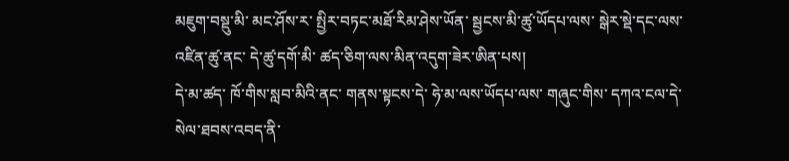མཇུག་བསྡུ་མི་ མང་ཤོས་ར་ སྤྱིར་བཏང་མཐོ་རིམ་ཤེས་ཡོན་ སྦྱངས་མི་ཚུ་ཡོདཔ་ལས་ སྒེར་སྡེ་དང་ལས་འཛིན་ཚུ་ནང་ དེ་ཚུ་དགོ་མི་ ཚད་ཅིག་ལས་མིན་འདུག་ཟེར་ཨིན་པས།
དེ་མ་ཚད་ ཁོ་གིས་སླབ་མིའི་ནང་ གནས་སྟངས་དེ་ ཧེ་མ་ལས་ཡོདཔ་ལས་ གཞུང་གིས་ དཀའ་ངལ་དེ་ སེལ་ཐབས་འབད་ནི་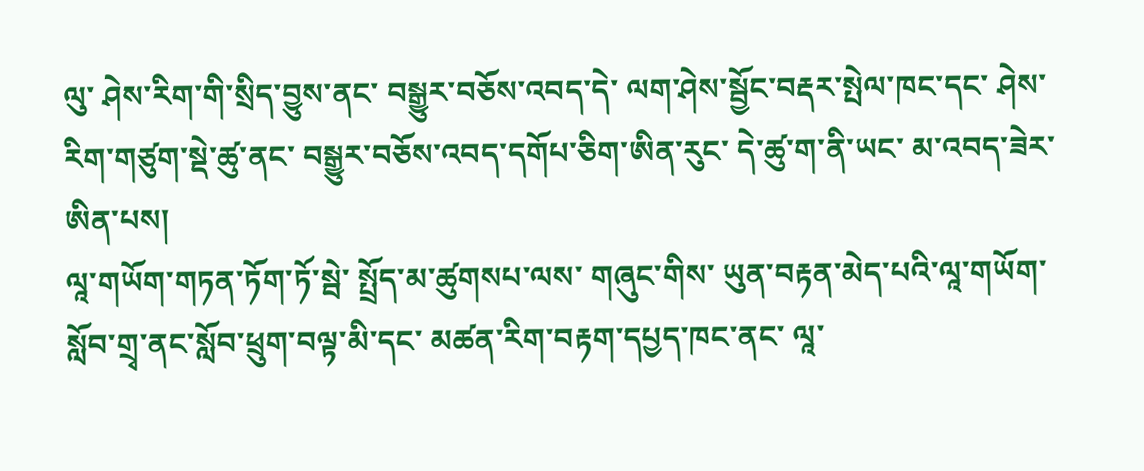ལུ་ ཤེས་རིག་གི་སྲིད་བྱུས་ནང་ བསྒྱུར་བཅོས་འབད་དེ་ ལག་ཤེས་སྦྱོང་བརྡར་སྤེལ་ཁང་དང་ ཤེས་རིག་གཙུག་སྡེ་ཚུ་ནང་ བསྒྱུར་བཅོས་འབད་དགོཔ་ཅིག་ཨིན་རུང་ དེ་ཚུ་ག་ནི་ཡང་ མ་འབད་ཟེར་ཨིན་པས།
ལཱ་གཡོག་གཏན་ཏོག་ཏོ་སྦེ་ སྤྲོད་མ་ཚུགསཔ་ལས་ གཞུང་གིས་ ཡུན་བརྟན་མེད་པའི་ལཱ་གཡོག་ སློབ་གྲྭ་ནང་སློབ་ཕྲུག་བལྟ་མི་དང་ མཚན་རིག་བརྟག་དཔྱད་ཁང་ནང་ ལཱ་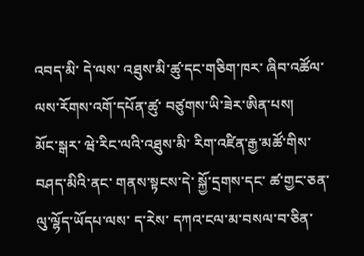འབད་མི་ དེ་ལས་ འཐུས་མི་ཚུ་དང་གཅིག་ཁར་ ཞིབ་འཚོལ་ལས་རོགས་འགོ་དཔོན་ཚུ་ བཙུགས་ཡི་ཟེར་ཨིན་པས།
མོང་སྒར་ ཝེ་རིང་ལའི་འཐུས་མི་ རིག་འཛིན་རྒྱ་མཚོ་གིས་ བཤད་མིའི་ནང་ གནས་སྟངས་དེ་ སྐྱོ་དྲགས་དང་ ཚ་གྱང་ཅན་ལུ་ལྷོད་ཡོདཔ་ལས་ ད་རེས་ དཀའ་ངལ་མ་བསལ་བ་ཅིན་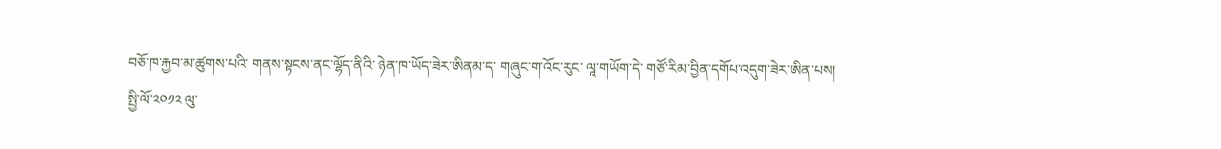བཅོ་ཁ་རྐྱབ་མ་ཚུགས་པའི་ གནས་སྟངས་ནང་ལྷོད་ནིའི་ ཉེན་ཁ་ཡོད་ཟེར་ཨིནམ་ད་ གཞུང་ག་འོང་རུང་ ལཱ་གཡོག་དེ་ གཙོ་རིམ་བྱིན་དགོཔ་འདུག་ཟེར་ཨིན་པས།
སྤྱི་ལོ་༢༠༡༢ ལུ་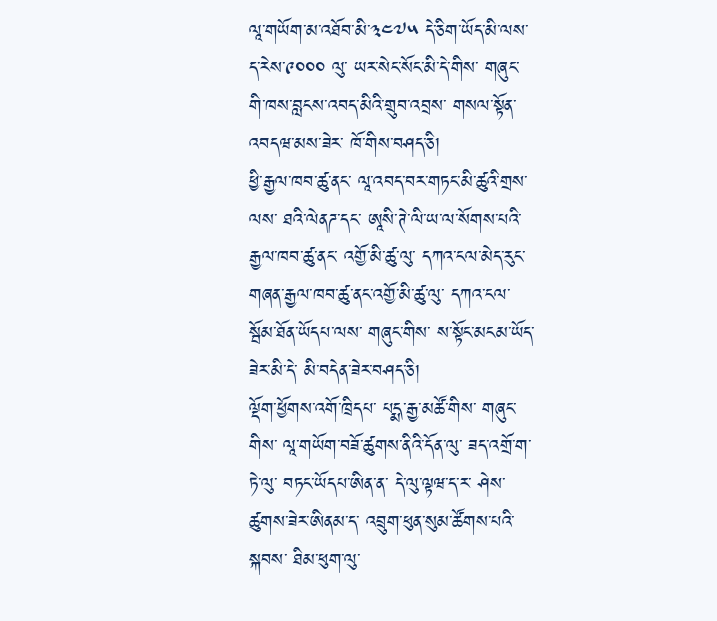ལཱ་གཡོག་མ་འཐོབ་མི་༣༤༧༥ དེ་ཅིག་ཡོད་མི་ལས་ ད་རེས་༩༠༠༠ ལུ་ ཡར་སེང་སོང་མི་དེ་གིས་ གཞུང་གི་ཁས་བླངས་འབད་མིའི་གྲུབ་འབྲས་ གསལ་སྟོན་འབདཝ་མས་ཟེར་ ཁོ་གིས་བཤད་ཅི།
ཕྱི་རྒྱལ་ཁབ་ཚུ་ནང་ ལཱ་འབད་བར་གཏང་མི་ཚུའི་གྲས་ལས་ ཐའི་ལེནཌ་དང་ ཨཱསི་ཊེ་ལི་ཡ་ལ་སོགས་པའི་ རྒྱལ་ཁབ་ཚུ་ནང་ འགྱོ་མི་ཚུ་ལུ་ དཀའ་ངལ་མེད་རུང་ གཞན་རྒྱལ་ཁབ་ཚུ་ནང་འགྱོ་མི་ཚུ་ལུ་ དཀའ་ངལ་སྦོམ་ཐོན་ཡོདཔ་ལས་ གཞུང་གིས་ ས་སྟོང་མངམ་ཡོད་ཟེར་མི་དེ་ མི་བདེན་ཟེར་བཤད་ཅི།
ལྡོག་ཕྱོགས་འགོ་ཁྲིདཔ་ པདྨ་རྒྱ་མཚོ་གིས་ གཞུང་གིས་ ལཱ་གཡོག་བཟོ་ཚུགས་ནིའི་དོན་ལུ་ ཟད་འགྲོ་ག་ཏེ་ལུ་ བཏང་ཡོདཔ་ཨིན་ན་ དེ་ལུ་ལྟཝ་ད་ར་ ཤེས་ཚུགས་ཟེར་ཨིནམ་ད་ འབྲུག་ཕུན་སུམ་ཚོགས་པའི་སྐབས་ ཐིམ་ཕུག་ལུ་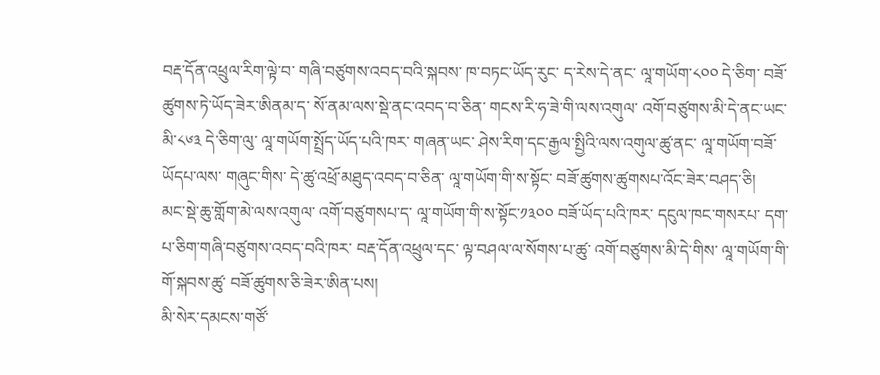བརྡ་དོན་འཕྲུལ་རིག་ལྟེ་བ་ གཞི་བཙུགས་འབད་བའི་སྐབས་ ཁ་བཏང་ཡོད་རུང་ ད་རེས་དེ་ནང་ ལཱ་གཡོག་༨༠༠ དེ་ཅིག་ བཟོ་ཚུགས་ཏེ་ཡོད་ཟེར་ཨིནམ་ད་ སོ་ནམ་ལས་སྡེ་ནང་འབད་བ་ཅིན་ གངས་རི་ཧ་ཟེ་གི་ལས་འགུལ་ འགོ་བཙུགས་མི་དེ་ནང་ཡང་ མི་༨༦༣ དེ་ཅིག་ལུ་ ལཱ་གཡོག་སྤྲོད་ཡོད་པའི་ཁར་ གཞན་ཡང་ ཤེས་རིག་དང་རྒྱལ་སྤྱིའི་ལས་འགུལ་ཚུ་ནང་ ལཱ་གཡོག་བཟོ་ཡོདཔ་ལས་ གཞུང་གིས་ དེ་ཚུ་འཕྲོ་མཐུད་འབད་བ་ཅིན་ ལཱ་གཡོག་གི་ས་སྟོང་ བཟོ་ཚུགས་ཚུགསཔ་འོང་ཟེར་བཤད་ཅི།
མང་སྡེ་ཆུ་གློག་མེ་ལས་འགུལ་ འགོ་བཙུགསཔ་ད་ ལཱ་གཡོག་གི་ས་སྟོང་༡༣༠༠ བཟོ་ཡོད་པའི་ཁར་ དངུལ་ཁང་གསརཔ་ དག་པ་ཅིག་གཞི་བཙུགས་འབད་བའི་ཁར་ བརྡ་དོན་འཕྲུལ་དང་ ལྟ་བཤལ་ལ་སོགས་པ་ཚུ་ འགོ་བཙུགས་མི་དེ་གིས་ ལཱ་གཡོག་གི་གོ་སྐབས་ཚུ་ བཟོ་ཚུགས་ཅི་ཟེར་ཨིན་པས།
མི་སེར་དམངས་གཙོ་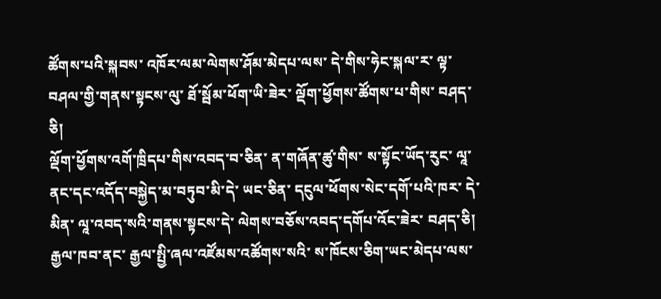ཚོགས་པའི་སྐབས་ འཁོར་ལམ་ལེགས་ཤོམ་མེདཔ་ལས་ དེ་གིས་ཧེང་སྐལ་ར་ ལྟ་བཤལ་གྱི་གནས་སྟངས་ལུ་ ཐོ་སྦོམ་ཕོག་ཡི་ཟེར་ ལྡོག་ཕྱོགས་ཚོགས་པ་གིས་ བཤད་ཅི།
ལྡོག་ཕྱོགས་འགོ་ཁྲིདཔ་གིས་འབད་བ་ཅིན་ ན་གཞོན་ཚུ་གིས་ ས་སྟོང་ཡོད་རུང་ ལཱ་ནང་དང་འདོད་བསྐྱེད་མ་བཏུབ་མི་དེ་ ཡང་ཅིན་ དངུལ་ཕོགས་སེང་དགོ་པའི་ཁར་ དེ་མིན་ ལཱ་འབད་སའི་གནས་སྟངས་དེ་ ལེགས་བཅོས་འབད་དགོཔ་འོང་ཟེར་ བཤད་ཅི།
རྒྱལ་ཁབ་ནང་ རྒྱལ་སྤྱི་ཞལ་འཛོམས་འཚོགས་སའི་ ས་ཁོངས་ཅིག་ཡང་མེདཔ་ལས་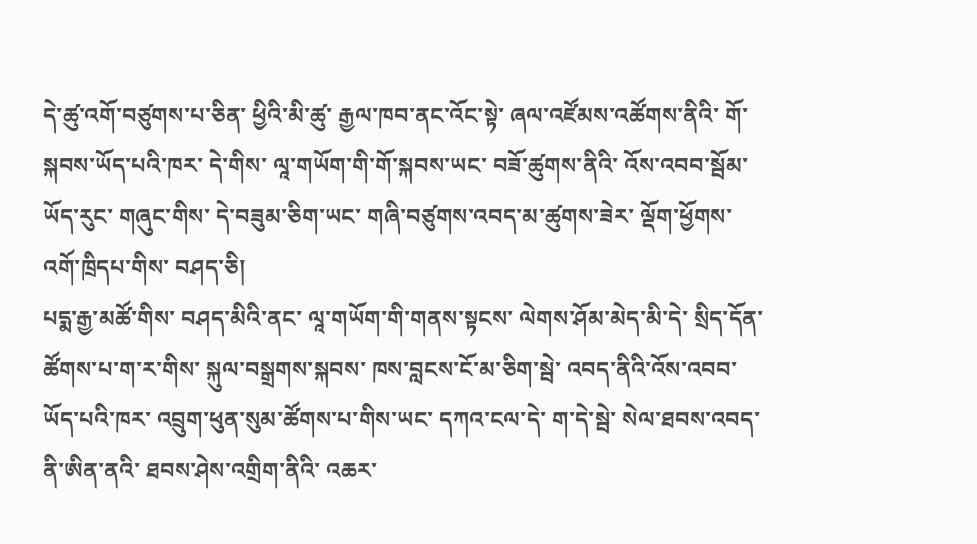དེ་ཚུ་འགོ་བཙུགས་པ་ཅིན་ ཕྱིའི་མི་ཚུ་ རྒྱལ་ཁབ་ནང་འོང་སྟེ་ ཞལ་འཛོམས་འཚོགས་ནིའི་ གོ་སྐབས་ཡོད་པའི་ཁར་ དེ་གིས་ ལཱ་གཡོག་གི་གོ་སྐབས་ཡང་ བཟོ་ཚུགས་ནིའི་ འོས་འབབ་སྦོམ་ཡོད་རུང་ གཞུང་གིས་ དེ་བཟུམ་ཅིག་ཡང་ གཞི་བཙུགས་འབད་མ་ཚུགས་ཟེར་ ལྡོག་ཕྱོགས་འགོ་ཁྲིདཔ་གིས་ བཤད་ཅི།
པདྨ་རྒྱ་མཚོ་གིས་ བཤད་མིའི་ནང་ ལཱ་གཡོག་གི་གནས་སྟངས་ ལེགས་ཤོམ་མེད་མི་དེ་ སྲིད་དོན་ཚོགས་པ་ག་ར་གིས་ སྐུལ་བསྒྲགས་སྐབས་ ཁས་བླངས་ངོ་མ་ཅིག་སྦེ་ འབད་ནིའི་འོས་འབབ་ཡོད་པའི་ཁར་ འབྲུག་ཕུན་སུམ་ཚོགས་པ་གིས་ཡང་ དཀའ་ངལ་དེ་ ག་དེ་སྦེ་ སེལ་ཐབས་འབད་ནི་ཨིན་ནའི་ ཐབས་ཤེས་འགྲིག་ནིའི་ འཆར་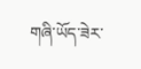གཞི་ཡོད་ཟེར་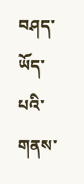བཤད་ཡོད་པའི་གནས་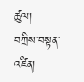ཚུལ།
བཀྲིས་བསྟན་འཛིན།